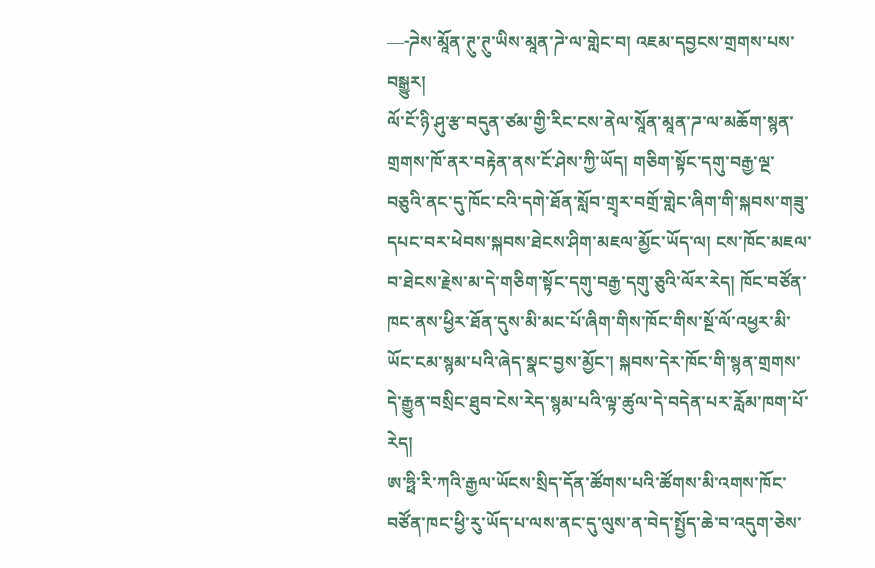—-ཌེས་མཱོན་ཊུ་ཊུ་ཡིས་མཱན་ཌེ་ལ་གླེང་བ། འཇམ་དབྱངས་གྲགས་པས་བསྒྱུར།
ལོ་ངོ་ཉི་ཤུ་རྩ་བདུན་ཙམ་གྱི་རིང་ངས་ནེལ་སཱོན་མཱན་ཌ་ལ་མཆོག་སྙན་གྲགས་ཁོ་ནར་བརྟེན་ནས་ངོ་ཤེས་ཀྱི་ཡོད། གཅིག་སྟོང་དགུ་བརྒྱ་ལྔ་བཅུའི་ནང་དུ་ཁོང་ངའི་དགེ་ཐོན་སློབ་གྲྭར་བགྲོ་གླེང་ཞིག་གི་སྐབས་གཟུ་དཔང་བར་ཕེབས་སྐབས་ཐེངས་ཤིག་མཇལ་མྱོང་ཡོད་ལ། ངས་ཁོང་མཇལ་བ་ཐེངས་རྗེས་མ་དེ་གཅིག་སྟོང་དགུ་བརྒྱ་དགུ་ཅུའི་ལོར་རེད། ཁོང་བཙོན་ཁང་ནས་ཕྱིར་ཐོན་དུས་མི་མང་པོ་ཞིག་གིས་ཁོང་གིས་སྔོ་ལོ་འཕྱར་མི་ཡོང་ངམ་སྙམ་པའི་ཞེད་སྣང་བྱས་མྱོང་། སྐབས་དེར་ཁོང་གི་སྙན་གྲགས་དེ་རྒྱུན་བསྲིང་ཐུབ་ངེས་རེད་སྙམ་པའི་ལྟ་ཚུལ་དེ་བདེན་པར་རློམ་ཁག་པོ་རེད།
ཨ་ཧྥི་རི་ཀའི་རྒྱལ་ཡོངས་སྲིད་དོན་ཚོགས་པའི་ཚོགས་མི་འགས་ཁོང་བཙོན་ཁང་ཕྱི་རུ་ཡོད་པ་ལས་ནང་དུ་ལུས་ན་བེད་སྤྱོད་ཆེ་བ་འདུག་ཅེས་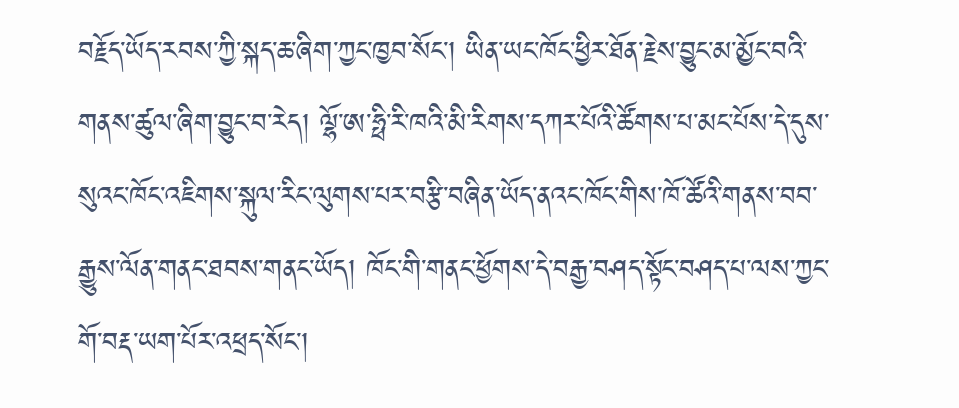བརྗོད་ཡོད་རབས་ཀྱི་སྐད་ཆ་ཞིག་ཀྱང་ཁྱབ་སོང་། ཡིན་ཡང་ཁོང་ཕྱིར་ཐོན་རྗེས་བྱུང་མ་མྱོང་བའི་གནས་ཚུལ་ཞིག་བྱུང་བ་རེད། ལྷོ་ཨ་ཧྥི་རི་ཁའི་མི་རིགས་དཀར་པོའི་ཚོགས་པ་མང་པོས་དེ་དུས་སུའང་ཁོང་འཇིགས་སྐུལ་རིང་ལུགས་པར་བརྩི་བཞིན་ཡོད་ནའང་ཁོང་གིས་ཁོ་ཚོའི་གནས་བབ་རྒྱུས་ལོན་གནང་ཐབས་གནང་ཡོད། ཁོང་གི་གནང་ཕྱོགས་དེ་བརྒྱ་བཤད་སྟོང་བཤད་པ་ལས་ཀྱང་གོ་བརྡ་ཡག་པོར་འཕྲད་སོང་།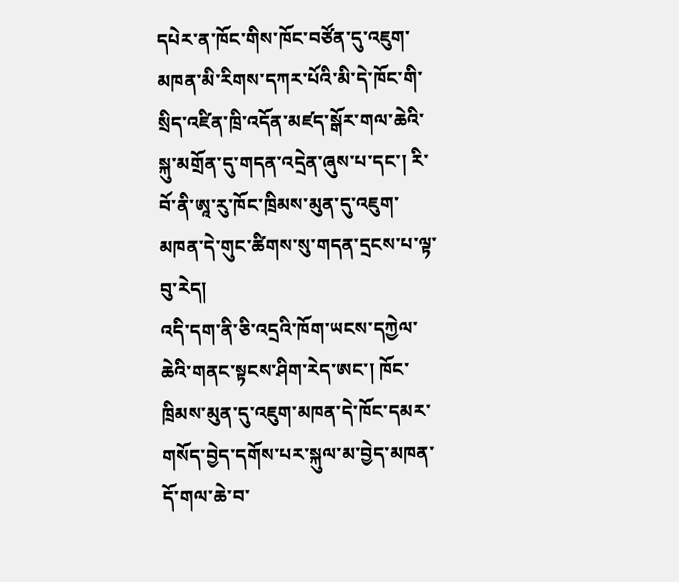དཔེར་ན་ཁོང་གིས་ཁོང་བཙོན་དུ་འཇུག་མཁན་མི་རིགས་དཀར་པོའི་མི་དེ་ཁོང་གི་སྲིད་འཛིན་ཁྲི་འདོན་མཛད་སྒོར་གལ་ཆེའི་སྐུ་མགྲོན་དུ་གདན་འདྲེན་ཞུས་པ་དང་། རི་བོ་ནི་ཨཱ་རུ་ཁོང་ཁྲིམས་མུན་དུ་འཇུག་མཁན་དེ་གུང་ཚིགས་སུ་གདན་དྲངས་པ་ལྟ་བུ་རེད།
འདི་དག་ནི་ཅི་འདྲའི་ཁོག་ཡངས་དཀྱེལ་ཆེའི་གནང་སྟངས་ཤིག་རེད་ཨང་། ཁོང་ཁྲིམས་མུན་དུ་འཇུག་མཁན་དེ་ཁོང་དམར་གསོད་བྱེད་དགོས་པར་སྐུལ་མ་བྱེད་མཁན་དོ་གལ་ཆེ་བ་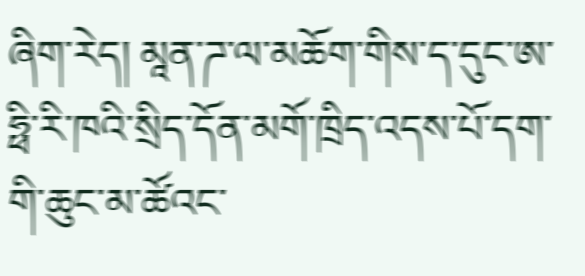ཞིག་རེད། མཱན་ཌ་ལ་མཆོག་གིས་ད་དུང་ཨ་ཧྥི་རི་ཁའི་སྲིད་དོན་མགོ་ཁྲིད་འདས་པོ་དག་གི་ཆུང་མ་ཚོའང་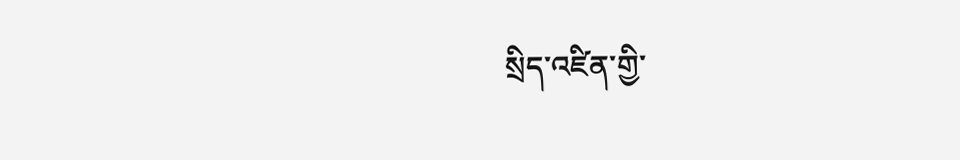སྲིད་འཛིན་གྱི་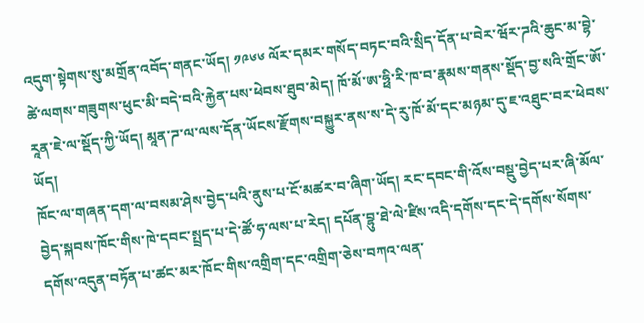འདུག་སྟེགས་སུ་མགྲོན་འབོད་གནང་ཡོད། ༡༩༦༦ ལོར་དམར་གསོད་བཏང་བའི་སྲིད་དོན་པ་བེར་ཝོར་ཌའི་ཆུང་མ་བྷེ་ཚེ་ལགས་གཟུགས་ཕུང་མི་བདེ་བའི་རྐྱེན་པས་ཕེབས་ཐུབ་མེད། ཁོ་མོ་ཨ་ཧྥི་རི་ཁ་བ་རྣམས་གནས་སྡོད་བྱ་སའི་གྲོང་ཨོ་རཱན་ཇེ་ལ་སྡོད་ཀྱི་ཡོད། མཱན་ཌ་ལ་ལས་དོན་ཡོངས་རྫོགས་བསྐྱུར་ནས་ས་དེ་རུ་ཁོ་མོ་དང་མཉམ་དུ་ཇ་འཐུང་བར་ཕེབས་ཡོད།
ཁོང་ལ་གཞན་དག་ལ་བསམ་ཤེས་བྱེད་པའི་ནུས་པ་ངོ་མཚར་བ་ཞིག་ཡོད། རང་དབང་གི་འོས་བསྡུ་བྱེད་པར་ཞི་མོལ་བྱེད་སྐབས་ཁོང་གིས་ཁེ་དབང་སྤྲད་པ་དེ་ཚོ་ཧ་ལས་པ་རེད། དཔོན་བྷུ་ཐེ་ལེ་ཛིས་འདི་དགོས་དང་དེ་དགོས་སོགས་དགོས་འདུན་བཏོན་པ་ཚང་མར་ཁོང་གིས་འགྲིག་དང་འགྲིག་ཅེས་བཀའ་ལན་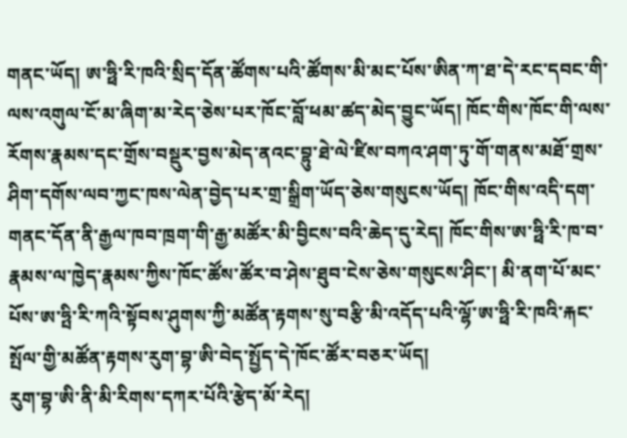གནང་ཡོད། ཨ་ཧྥི་རི་ཁའི་སྲིད་དོན་ཚོགས་པའི་ཚོགས་མི་མང་པོས་ཨིན་ཀ་ཐ་དེ་རང་དབང་གི་ལས་འགུལ་ངོ་མ་ཞིག་མ་རེད་ཅེས་པར་ཁོང་བློ་ཕམ་ཚད་མེད་བྱུང་ཡོད། ཁོང་གིས་ཁོང་གི་ལས་རོགས་རྣམས་དང་གྲོས་བསྡུར་བྱས་མེད་ནའང་བྷུ་ཐེ་ལེ་ཛིས་བཀའ་ཤག་ཏུ་གོ་གནས་མཐོ་གྲས་ཤིག་དགོས་ལབ་ཀྱང་ཁས་ལེན་བྱེད་པར་གྲ་སྒྲིག་ཡོད་ཅེས་གསུངས་ཡོད། ཁོང་གིས་འདི་དག་གནང་དོན་ནི་རྒྱལ་ཁབ་ཁྲག་གི་རྒྱ་མཚོར་མི་བྱིངས་བའི་ཆེད་དུ་རེད། ཁོང་གིས་ཨ་ཧྥི་རི་ཁ་བ་རྣམས་ལ་ཁྱེད་རྣམས་ཀྱིས་ཁོང་ཚོས་ཚོར་བ་ཤེས་ཐུབ་ངེས་ཅེས་གསུངས་ཤིང་། མི་ནག་པོ་མང་པོས་ཨ་ཧྤི་རི་ཀའི་སྟོབས་ཤུགས་ཀྱི་མཚོན་རྟགས་སུ་བརྩི་མི་འདོད་པའི་ལྷོ་ཨ་ཧྥི་རི་ཁའི་རྐང་སྤོལ་གྱི་མཚོན་རྟགས་རུག་བྷ་ཨི་བེད་སྤྱོད་དེ་ཁོང་ཚོར་བཅར་ཡོད།
རུག་བྷ་ཨི་ནི་མི་རིགས་དཀར་པོའི་རྩེད་མོ་རེད།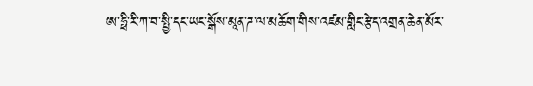ཨ་ཧྥི་རི་ཀ་བ་སྤྱི་དང་ཡང་སྒོས་མཱན་ཌ་ལ་མཆོག་གིས་འཛམ་གླིང་རྩེད་འགྲན་ཆེན་མོར་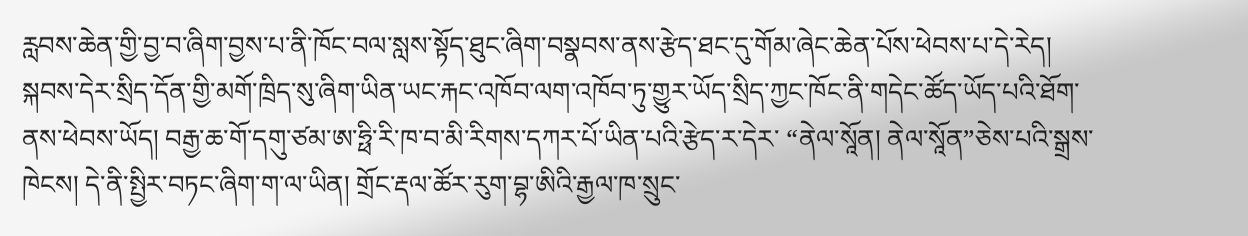རླབས་ཆེན་གྱི་བྱ་བ་ཞིག་བྱས་པ་ནི་ཁོང་བལ་སླས་སྟོད་ཐུང་ཞིག་བསྣབས་ནས་རྩེད་ཐང་དུ་གོམ་ཞེང་ཆེན་པོས་ཕེབས་པ་དེ་རེད། སྐབས་དེར་སྲིད་དོན་གྱི་མགོ་ཁྲིད་སུ་ཞིག་ཡིན་ཡང་རྐང་འཁོབ་ལག་འཁོབ་ཏུ་གྱུར་ཡོད་སྲིད་ཀྱང་ཁོང་ནི་གདེང་ཚོད་ཡོད་པའི་ཐོག་ནས་ཕེབས་ཡོད། བརྒྱ་ཆ་གོ་དགུ་ཙམ་ཨ་ཧྥི་རི་ཁ་བ་མི་རིགས་དཀར་པོ་ཡིན་པའི་རྩེད་ར་དེར་ “ནེལ་སཱོན། ནེལ་སཱོན”ཅེས་པའི་སྒྲས་ཁེངས། དེ་ནི་སྤྱིར་བཏང་ཞིག་ག་ལ་ཡིན། གྲོང་རྡལ་ཚོར་རུག་བྷ་ཨིའི་རྒྱལ་ཁ་སྲུང་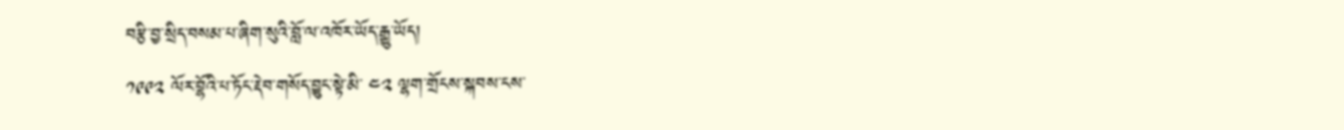བརྩི་བྱ་སྲིད་བསམ་པ་ཞིག་སུའི་བློ་ལ་འཁོར་ཡོད་རྒྱུ་ཡོད།
༡༩༩༢ ལོར་བྷོའི་པ་ཏོང་རྡེབ་གསོད་བྱུང་སྟེ་མི་ ༤༢ ལྷག་གྲོངས་སྐབས་ངས་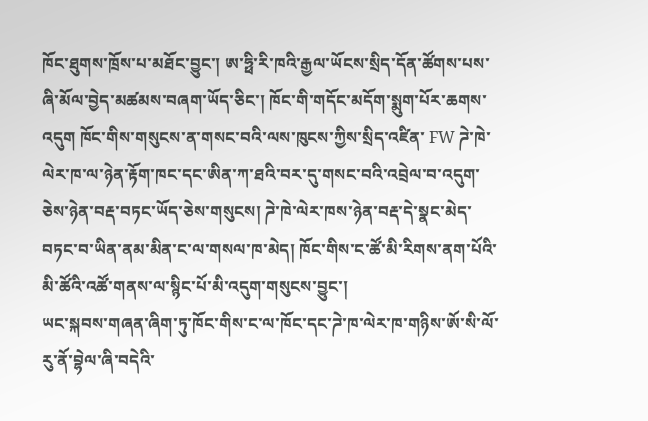ཁོང་ཐུགས་ཁྲོས་པ་མཐོང་བྱུང་། ཨ་ཧྥི་རི་ཁའི་རྒྱལ་ཡོངས་སྲིད་དོན་ཚོགས་པས་ཞི་མོལ་བྱེད་མཚམས་བཞག་ཡོད་ཅིང་། ཁོང་གི་གདོང་མདོག་སྨུག་པོར་ཆགས་འདུག ཁོང་གིས་གསུངས་ན་གསང་བའི་ལས་ཁུངས་ཀྱིས་སྲིད་འཛིན་ FW ཌེ་ཁེ་ལེར་ཁ་ལ་ཉེན་རྟོག་ཁང་དང་ཨིན་ཀ་ཐའི་བར་དུ་གསང་བའི་འབྲེལ་བ་འདུག་ཅེས་ཉེན་བརྡ་བཏང་ཡོད་ཅེས་གསུངས། ཌེ་ཁེ་ལེར་ཁས་ཉེན་བརྡ་དེ་སྣང་མེད་བཏང་བ་ཡིན་ནམ་མིན་ང་ལ་གསལ་ཁ་མེད། ཁོང་གིས་ང་ཚོ་མི་རིགས་ནག་པོའི་མི་ཚོའི་འཚོ་གནས་ལ་སྙིང་པོ་མི་འདུག་གསུངས་བྱུང་།
ཡང་སྐབས་གཞན་ཞིག་ཏུ་ཁོང་གིས་ང་ལ་ཁོང་དང་ཌེ་ཁ་ལེར་ཁ་གཉིས་ཨོ་སི་ལོ་རུ་ནོ་བྷེལ་ཞི་བདེའི་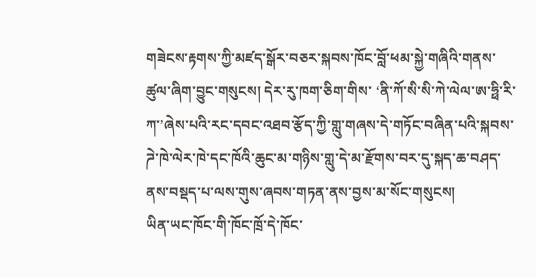གཟེངས་རྟགས་ཀྱི་མཛད་སྒོར་བཅར་སྐབས་ཁོང་བློ་ཕམ་སྐྱེ་གཞིའི་གནས་ཚུལ་ཞིག་བྱུང་གསུངས། དེར་རུ་ཁག་ཅིག་གིས་ ‘ནི་ཀོ་སི་སི་ཀེ་ལེལ་ཨ་ཧྥི་རི་ཀ་’ཞེས་པའི་རང་དབང་འཐབ་རྩོད་ཀྱི་གླུ་གཞས་དེ་གཏོང་བཞིན་པའི་སྐབས་ཌེ་ཁེ་ལེར་ཁེ་དང་ཁོའི་ཆུང་མ་གཉིས་གླུ་དེ་མ་རྫོགས་བར་དུ་སྐད་ཆ་བཤད་ནས་བསྡད་པ་ལས་གུས་ཞབས་གཏན་ནས་བྱས་མ་སོང་གསུངས།
ཡིན་ཡང་ཁོང་གི་ཁོང་ཁྲོ་དེ་ཁོང་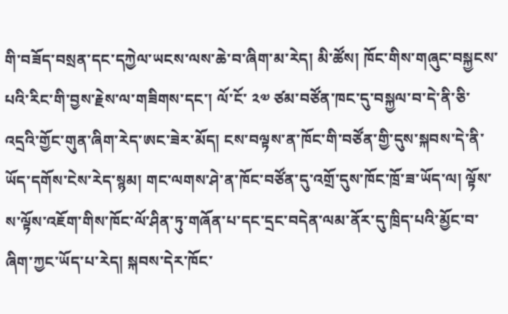གི་བཟོད་བསྲན་དང་དཀྱེལ་ཡངས་ལས་ཆེ་བ་ཞིག་མ་རེད། མི་ཚོས། ཁོང་གིས་གཞུང་བསྐྱངས་པའི་རིང་གི་བྱས་རྗེས་ལ་གཟིགས་དང་། ལོ་ངོ་ ༢༧ ཙམ་བཙོན་ཁང་དུ་བསྐྱལ་བ་དེ་ནི་ཅི་འདྲའི་གྱོང་གུན་ཞིག་རེད་ཨང་ཟེར་མོད། ངས་བལྟས་ན་ཁོང་གི་བཙོན་གྱི་དུས་སྐབས་དེ་ནི་ཡོད་དགོས་ངེས་རེད་སྙམ། གང་ལགས་ཤེ་ན་ཁོང་བཙོན་དུ་འགྲོ་དུས་ཁོང་ཁྲོ་ཟ་ཡོད་ལ། ལྟོས་ས་ལྟོས་འཇོག་གིས་ཁོང་ལོ་ཤིན་ཏུ་གཞོན་པ་དང་དྲང་བདེན་ལམ་ནོར་དུ་ཁྲིད་པའི་མྱོང་བ་ཞིག་ཀྱང་ཡོད་པ་རེད། སྐབས་དེར་ཁོང་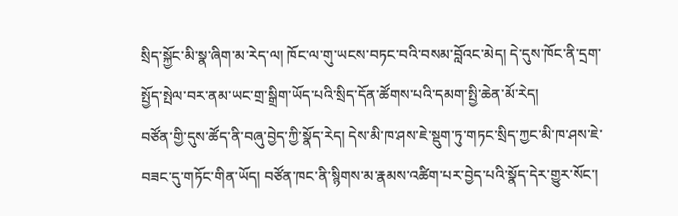སྲིད་སྐྱོང་མི་སྣ་ཞིག་མ་རེད་ལ། ཁོང་ལ་གུ་ཡངས་བཏང་བའི་བསམ་བློའང་མེད། དེ་དུས་ཁོང་ནི་དྲག་སྤྱོད་སྤེལ་བར་ནམ་ཡང་གྲ་སྒྲིག་ཡོད་པའི་སྲིད་དོན་ཚོགས་པའི་དམག་སྤྱི་ཆེན་མོ་རེད།
བཙོན་གྱི་དུས་ཚོད་ནི་བཞུ་བྱེད་ཀྱི་སྣོད་རེད། དེས་མི་ཁ་ཤས་ཇེ་སྡུག་ཏུ་གཏང་སྲིད་ཀྱང་མི་ཁ་ཤས་ཇེ་བཟང་དུ་གཏོང་གིན་ཡོད། བཙོན་ཁང་ནི་སྙིགས་མ་རྣམས་འཚིག་པར་བྱེད་པའི་སྣོད་དེར་གྱུར་སོང་།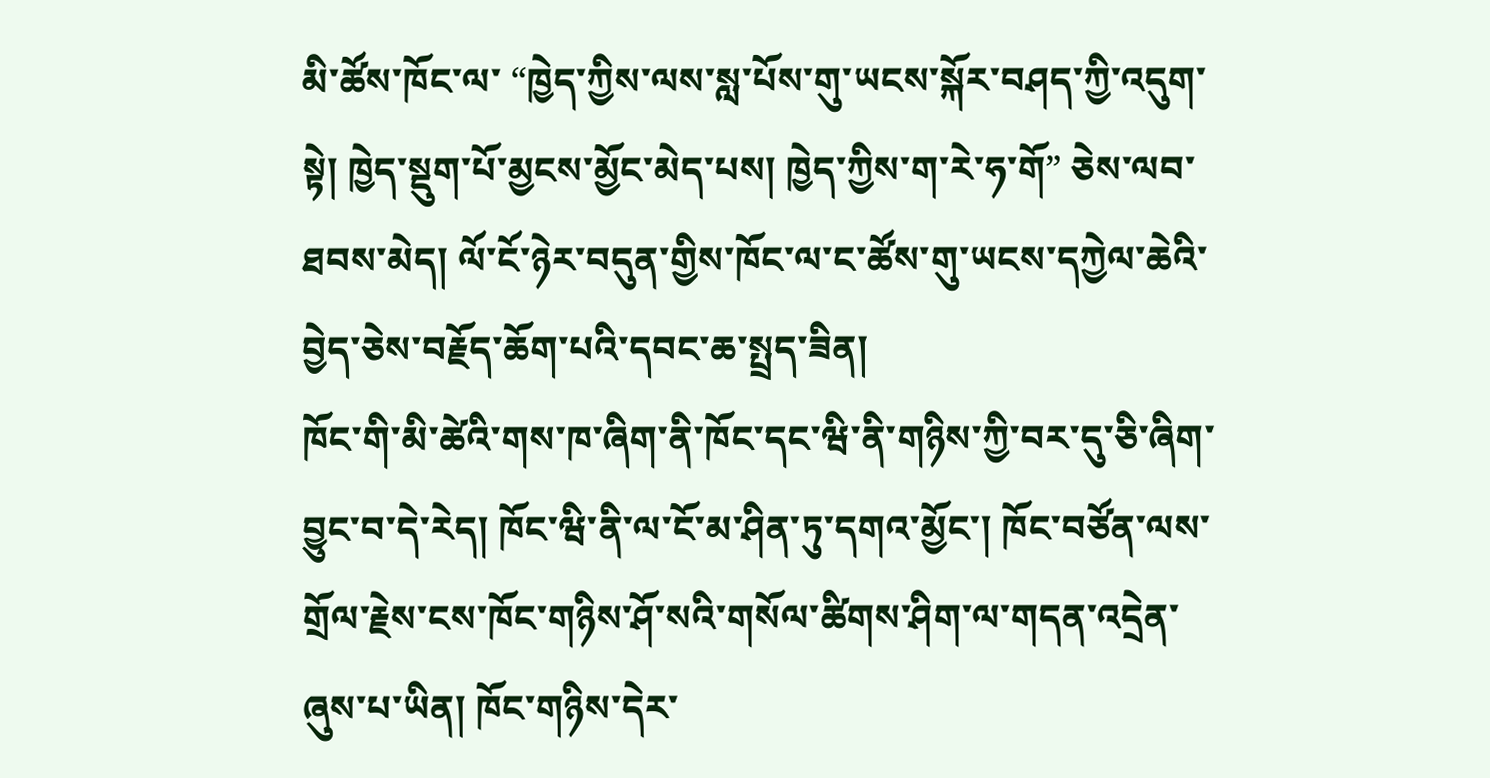མི་ཚོས་ཁོང་ལ་ “ཁྱེད་ཀྱིས་ལས་སླ་པོས་གུ་ཡངས་སྐོར་བཤད་ཀྱི་འདུག་སྟེ། ཁྱེད་སྡུག་པོ་མྱངས་མྱོང་མེད་པས། ཁྱེད་ཀྱིས་ག་རེ་ཧ་གོ” ཅེས་ལབ་ཐབས་མེད། ལོ་ངོ་ཉེར་བདུན་གྱིས་ཁོང་ལ་ང་ཚོས་གུ་ཡངས་དཀྱེལ་ཆེའི་བྱེད་ཅེས་བརྗོད་ཆོག་པའི་དབང་ཆ་སྤྲད་ཟིན།
ཁོང་གི་མི་ཚེའི་གས་ཁ་ཞིག་ནི་ཁོང་དང་ཝི་ནི་གཉིས་ཀྱི་བར་དུ་ཅི་ཞིག་བྱུང་བ་དེ་རེད། ཁོང་ཝི་ནི་ལ་ངོ་མ་ཤིན་ཏུ་དགའ་མྱོང་། ཁོང་བཙོན་ལས་གྲོལ་རྗེས་ངས་ཁོང་གཉིས་ཤོ་སའི་གསོལ་ཚིགས་ཤིག་ལ་གདན་འདྲེན་ཞུས་པ་ཡིན། ཁོང་གཉིས་དེར་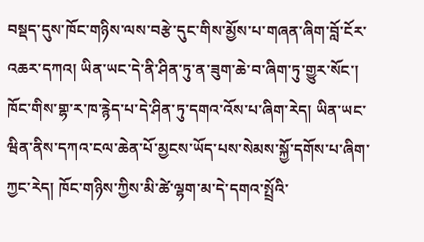བསྡད་དུས་ཁོང་གཉིས་ལས་བརྩེ་དུང་གིས་མྱོས་པ་གཞན་ཞིག་བློ་ངོར་འཆར་དཀའ། ཡིན་ཡང་དེ་ནི་ཤིན་ཏུ་ན་ཟུག་ཆེ་བ་ཞིག་ཏུ་གྱུར་སོང་། ཁོང་གིས་གྷ་ར་ཁ་རྙེད་པ་དེ་ཤིན་ཏུ་དགའ་འོས་པ་ཞིག་རེད། ཡིན་ཡང་ཝིན་ནིས་དཀའ་ངལ་ཆེན་པོ་མྱངས་ཡོད་པས་སེམས་སྐྱོ་དགོས་པ་ཞིག་ཀྱང་རེད། ཁོང་གཉིས་ཀྱིས་མི་ཚེ་ལྷག་མ་དེ་དགའ་སྤྲོའི་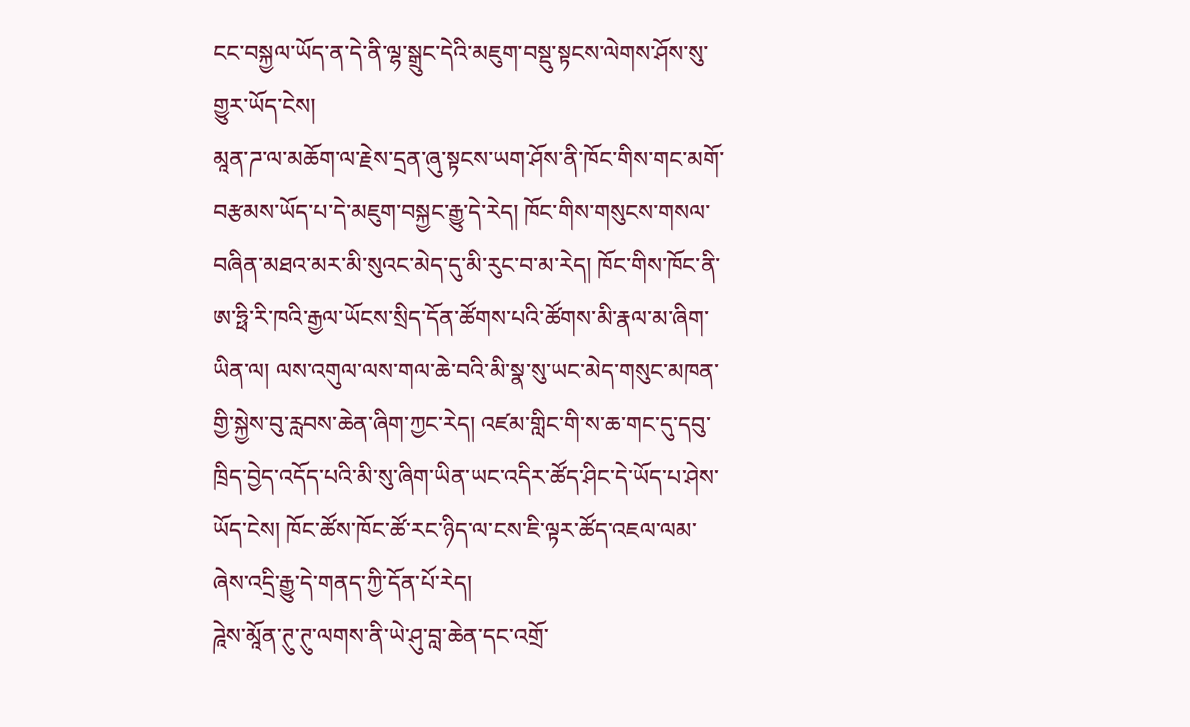ངང་བསྐྱལ་ཡོད་ན་དེ་ནི་ལྷ་སྒྲུང་དེའི་མཇུག་བསྡུ་སྟངས་ལེགས་ཤོས་སུ་གྱུར་ཡོད་ངེས།
མཱན་ཌ་ལ་མཆོག་ལ་རྗེས་དྲན་ཞུ་སྟངས་ཡག་ཤོས་ནི་ཁོང་གིས་གང་མགོ་བརྩམས་ཡོད་པ་དེ་མཇུག་བསྐྱང་རྒྱུ་དེ་རེད། ཁོང་གིས་གསུངས་གསལ་བཞིན་མཐའ་མར་མི་སུའང་མེད་དུ་མི་རུང་བ་མ་རེད། ཁོང་གིས་ཁོང་ནི་ཨ་ཧྥི་རི་ཁའི་རྒྱལ་ཡོངས་སྲིད་དོན་ཚོགས་པའི་ཚོགས་མི་རྣལ་མ་ཞིག་ཡིན་ལ། ལས་འགུལ་ལས་གལ་ཆེ་བའི་མི་སྣ་སུ་ཡང་མེད་གསུང་མཁན་གྱི་སྐྱེས་བུ་རླབས་ཆེན་ཞིག་ཀྱང་རེད། འཛམ་གླིང་གི་ས་ཆ་གང་དུ་དབུ་ཁྲིད་བྱེད་འདོད་པའི་མི་སུ་ཞིག་ཡིན་ཡང་འདིར་ཚོད་ཤིང་དེ་ཡོད་པ་ཤེས་ཡོད་ངེས། ཁོང་ཚོས་ཁོང་ཚོ་རང་ཉིད་ལ་ངས་ཇི་ལྟར་ཚོད་འཇལ་ལམ་ཞེས་འདྲི་རྒྱུ་དེ་གནད་ཀྱི་དོན་པོ་རེད།
ཌཱེས་མཱོན་ཊུ་ཊུ་ལགས་ནི་ཡེ་ཤུ་བླ་ཆེན་དང་འགྲོ་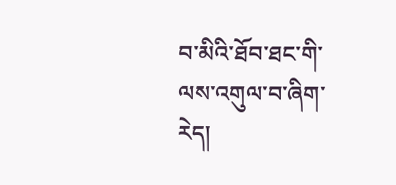བ་མིའི་ཐོབ་ཐང་གི་ལས་འགུལ་བ་ཞིག་རེད།